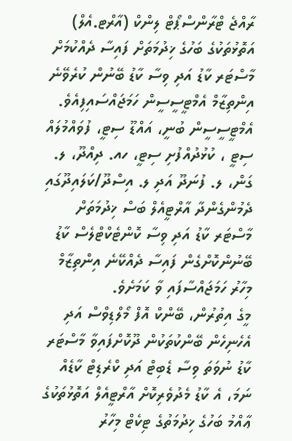ރާއްޖެ ޓްރާންސްޕޯޓް ލިންކް (އާރްޓ.އެލް) އަތޮޅުތަކުގެ ބަހުގެ ޚިދުމަތަށް ފައިސާ ދެއްކުމަށް މާސްޓަރ ކާޑު އަދި ވިސާ ކާޑު ބޭނުން ކުރެވޭނެ އިންތިޒާމް އެމްޓީސީސީން ހަމަޖައްސައިފިއެވެ.
އެމްޓީސީސީން ބުނީ، އައްޑޫ ސިޓީ، ފުވައްމުލައް ސިޓީ ، ކުޅުދުއްފުށި ސިޓީ، ހއ. ދިއްދޫ، ލ. ގަން، ލ. ފުނަދޫ އަދި ލ. އިސްދޫ/ކަލައިދޫގައި ދެމުންގެންދާ އާރްޓީއެލް ބަސް ޚިދުމަތަށް މާސްޓަރ ކާޑު އަދި ވިސާ ކޮންޓެކްޓްލެސް ކާޑު ބޭނުންކޮށްގެން ފައިސާ ދެއްކޭނެ އިންތިޒާމް މިހާރު ހަމަޖައްސާފައި ވާ ކަމަށެވެ.
މީގެ އިތުރުން، ބޭންކް އޮފް މޯލްޑިވްސް އަދި އެހެނިހެން ބޭންކުތަކުން ދޫކޮށްފައިވާ މާސްޓަރ ކާޑު ނުވަތަ ވިސާ ޑެބިޓް އަދި ކްރެޑިޓް ކާޑެއް ނަމަ، އެ ކާޑު މެދުވެރިކޮށް އާރްޓީއެލް އަތޮޅުތަކުގެ ޢާއްމު ބަހުގެ ޚިދުމަތުގެ ޓިކެޓް މިހާރު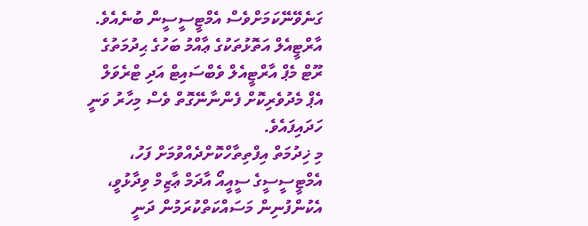ގަނެވޭނޭކަމަށްވެސް އެމްޓީސީސީން ބުނެއެވެ.
އާރްޓީއެލް އަތޮޅުތަކުގެ ޢާއްމު ބަހުގެ ޙިދުމަތުގެ ރޫޓް މެޕް އާރްޓީއެލް ވެބްސައިޓް އަދި ޓްރެވަލް އެޕް މެދުވެރިކޮށް ފެންނާނޭގޮތް ވެސް މިހާރު ވަނީ ހަދައިފައެވެ.
މި ޚިދުމަތް އިފްތިތާހްކޮށްދެއްވުމަށް ފަހު، އެމްޓީސީސީގެ ސީއީއޯ އާދަމް ޢާޒިމް ވިދާޅުވީ، އެކުންފުނިން މަސައްކަތްކުރަމުން ދަނީ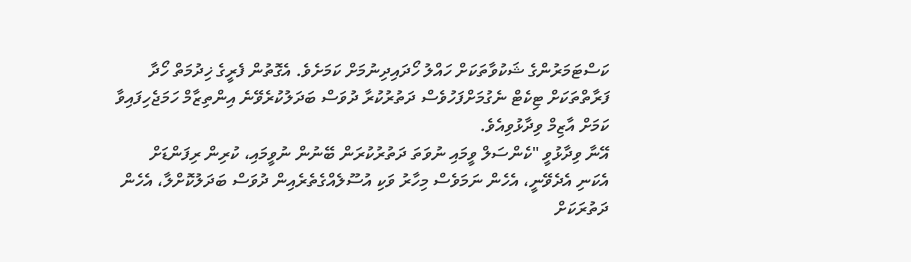ކަސްޓަމަރުންގެ ޝަކުވާތަކަށް ހައްލު ހޯދައިދިނުމަށް ކަމަށެވެ. އެގޮތުން ފެރީގެ ޚިދުމަތް ހޯދާ ފަރާތްތަކަށް ޓިކެޓް ނެގުމަށްފަހުވެސް ދަތުރުކުރާ ދުވަސް ބަދަލުކުރެވޭނެ އިންތިޒާމް ހަމަޖެހިފައިވާ ކަމަށް އާޒިމް ވިދާޅުވިއެވެ.
އޭނާ ވިދާޅުވީ "ކެންސަލް ވީމައި ނުވަތަ ދަތުރުކުރަން ބޭނުން ނުވީމައި، ކުރިން ރިފަންޑަށް އެކަނި އެދެވޭނީ، އެހެން ނަމަވެސް މިހާރު ވަކި އުސޫލެއްގެތެރެއިން ދުވަސް ބަދަލުކޮށްލާ، އެހެން ދަތުރަކަށް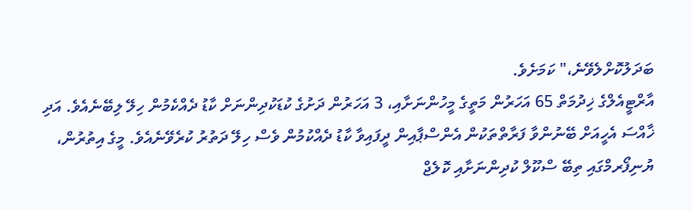ބަދަލުކޮށްލެވޭނެ،" ކަމަށެވެ.
އާރްޓީއެލްގެ ޚިދުމަތް 65 އަހަރުން މަތީގެ މީހުންނަށާއި، 3 އަހަރުން ދަށުގެ ކުޑަކުދިންނަށް ކާޑު ދެއްކެމުން ހިލޭ ލިބޭނެއެވެ. އަދި ޚާއްސަ އެހީއަށް ބޭނުންވާ ފަރާތްތަކުން އެންސްޕާއިން ދީފައިވާ ކާޑު ދެއްކުމުން ވެސް ހިލޭ ދަތުރު ކުރެވޭނެއެވެ. މީގެ އިތުރުން، ޔުނިފޯރމްގައި ތިބޭ ސްކޫލް ކުދިންނަށާއި ކޮލެޖް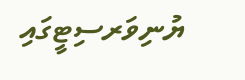ޔުނިވަރސިޓީގައި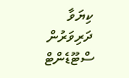ކިޔަވާ ދަރިވަރުން ސްޓޫޑެންޓް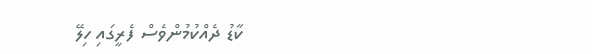ކާޑު ދެއްކުމުންވެސް ފެރީގައި ހިލޭ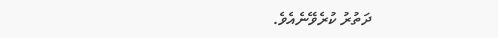ދަތުރު ކުރެވޭނެއެވެ.